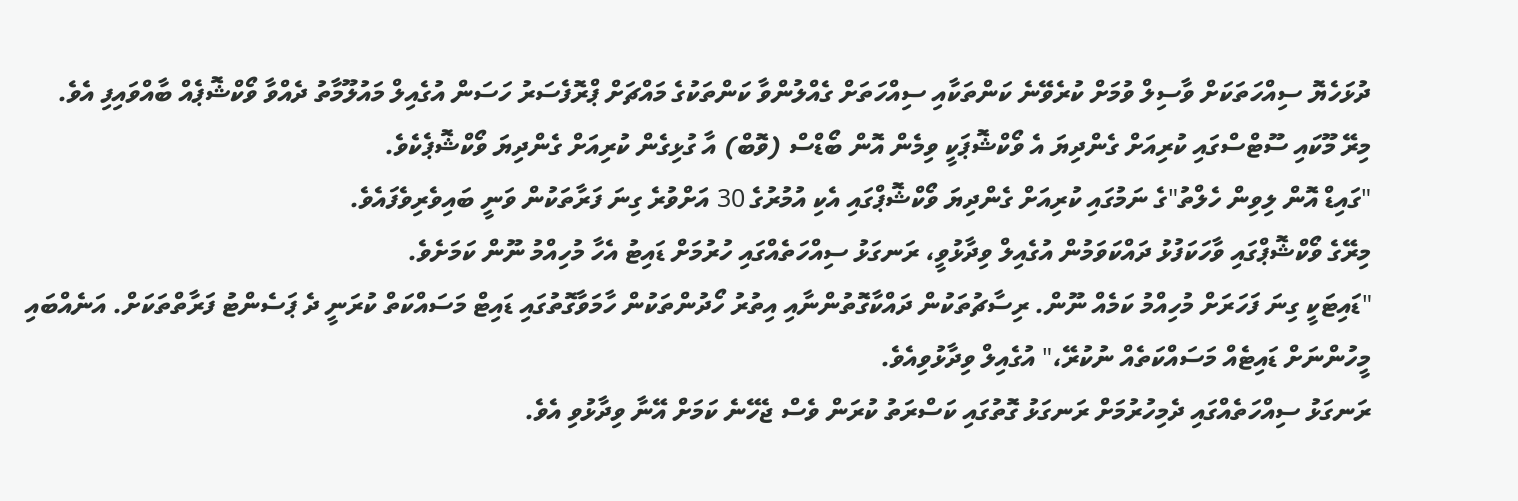ދުޅަހެޔޮ ސިއްހަތަކަށް ވާސިލް ވުމަށް ކުރެވޭނެ ކަންތަކާއި ސިއްހަތަށް ގެއްލުންވާ ކަންތަކުގެ މައްޗަށް ޕްރޮފެސަރު ހަސަން އުގެއިލް މައުލޫމާތު ދެއްވާ ވޯކްޝޮޕެއް ބާއްވައިފި އެވެ.
މިރޭ މޫކައި ސޫޓްސްގައި ކުރިއަށް ގެންދިޔަ އެ ވޯކްޝޮޕަކީ ވިމެން އޮން ބޯޑްސް (ވޮބް) އާ ގުޅިގެން ކުރިއަށް ގެންދިޔަ ވޯކްޝޮޕެކެވެ.
"ގައިޑް އޮން ލިވިން ހެލްތު"ގެ ނަމުގައި ކުރިއަށް ގެންދިޔަ ވޯކްޝޮޕްގައި އެކި އުމުރުގެ 30 އަށްވުރެ ގިނަ ފަރާތަކުން ވަނީ ބައިވެރިވެފައެވެ.
މިރޭގެ ވޯކްޝޮޕްގައި ވާހަކަފުޅު ދައްކަވަމުން އުގެއިލް ވިދާޅުވީ، ރަނގަޅު ސިއްހަތެއްގައި ހުރުމަށް ޑައިޓު އެހާ މުހިއްމު ނޫން ކަމަށެވެ.
"ޑައިޓަކީ ގިނަ ފަހަރަށް މުހިއްމު ކަމެއް ނޫން. ރިސާޗުތަކުން ދައްކާގޮތުންނާއި އިތުރު ހޯދުންތަކުން ހާމަވާގޮތުގައި ޑައިޓް މަސައްކަތް ކުރަނީ ދެ ޕަސެންޓު ފަރާތްތަކަށް. އަނެއްބައި މީހުންނަށް ޑައިޓެއް މަސައްކަތެއް ނުކުރޭ،" އުގެއިލް ވިދާޅުވިއެވެ.
ރަނގަޅު ސިއްހަތެއްގައި ދެމިހުރުމަށް ރަނގަޅު ގޮތުގައި ކަސްރަތު ކުރަން ވެސް ޖެހޭނެ ކަމަށް އޭނާ ވިދާޅުވި އެވެ.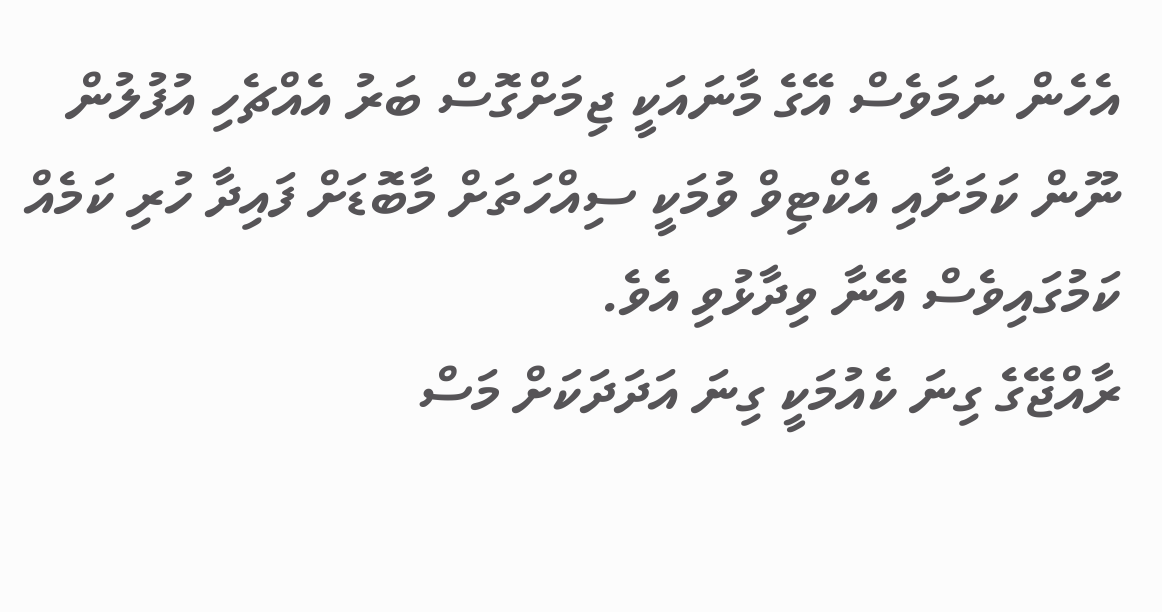އެހެން ނަމަވެސް އޭގެ މާނައަކީ ޖިމަށްގޮސް ބަރު އެއްޗެހި އުފުލުން ނޫން ކަމަށާއި އެކްޓިވް ވުމަކީ ސިއްހަތަށް މާބޮޑަށް ފައިދާ ހުރި ކަމެއް ކަމުގައިވެސް އޭނާ ވިދާޅުވި އެވެ.
ރާއްޖޭގެ ގިނަ ކެއުމަކީ ގިނަ އަދަދަކަށް މަސް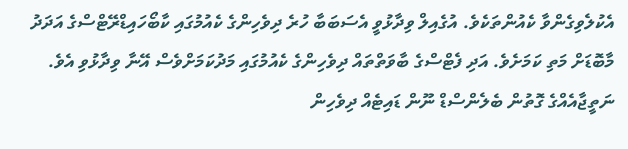އެކުލެވިގެންވާ ކެއުންތަކެވެ. އުގެއިލް ވިދާޅުވީ އެސަބަބާ ހުރެ ދިވެހިންގެ ކެއުމުގައި ކާބޯހައިޑްރޭޓްސްގެ އަދަދު މާބޮޑަށް މަތި ކަމަށެވެ. އަދި ފެޓްސްގެ ބާވަތްތައް ދިވެހިންގެ ކެއުމުގައި މަދުކަމަށްވެސް އޭނާ ވިދާޅުވި އެވެ. ނަތީޖާއެއްގެ ގޮތުން ބެލެންސްޑް ނޫން ޑައިޓެއް ދިވެހިން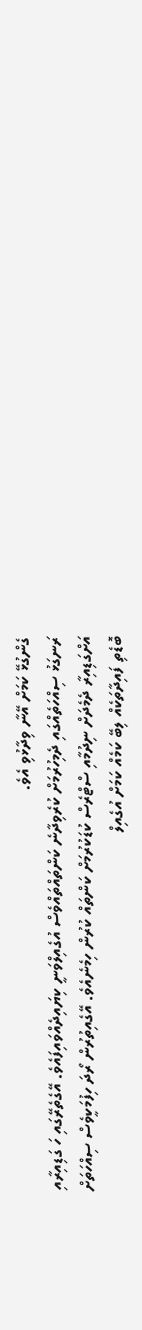ގެންގުޅޭ ކަމަށް އޭނާ ވިދާޅުވި އެވެ.
ރަނގަޅު ސިއްހަތެއްގައި ދެމިހުރުމަށް ކުރެވިދާނެ ކަންތައްތައްވެސް އުގެއިލްވަނީ ކިޔައިދެއްވައިފައެވެ. އޭގެތެރޭގައި ހަ ގަޑިއިރާއި އަށްގަޑިއިރާ ދެމެދަށް ނިދުމާއި ސްޓްރެސް ކުޑަކުރުމަށް ކަންތައް ކުރުން ހިމެނެއެވެ. އޭގެއިތުރުން ރޯދަ ހިފުމަކީވެސް ސިއްހަތަށް ބޮޑެތި ފައިދާތަކެއް ލިބޭ ކަމެއް ކަމަށް އުގެއިލް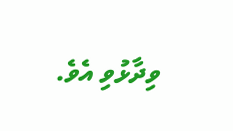ވިދާޅުވި އެވެ.